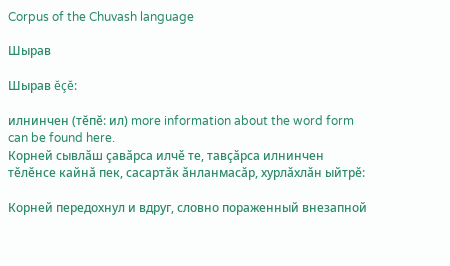Corpus of the Chuvash language

Шырав

Шырав ĕçĕ:

илнинчен (тĕпĕ: ил) more information about the word form can be found here.
Корней сывлӑш ҫавӑрса илчӗ те, тавҫӑрса илнинчен тӗлӗнсе кайнӑ пек, сасартӑк ӑнланмасӑр, хурлӑхлӑн ыйтрӗ:

Корней передохнул и вдруг, словно пораженный внезапной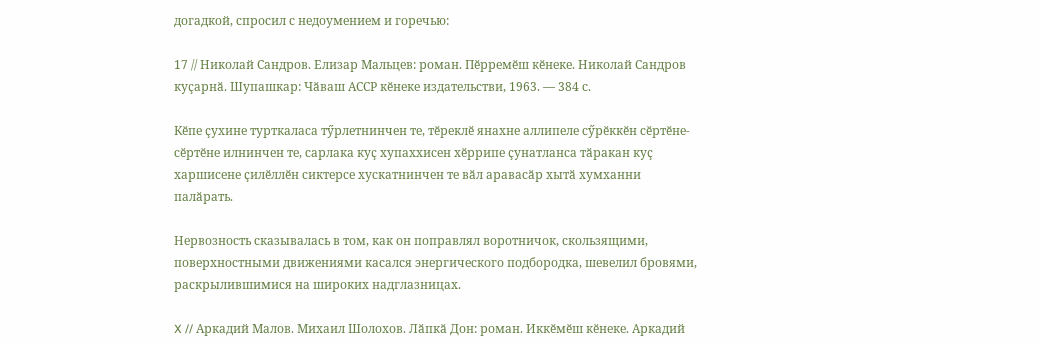догадкой, спросил с недоумением и горечью:

17 // Николай Сандров. Елизар Мальцев: роман. Пӗрремӗш кӗнеке. Николай Сандров куҫарнӑ. Шупашкар: Чӑваш АССР кӗнеке издательстви, 1963. — 384 с.

Кӗпе ҫухине турткаласа тӳрлетнинчен те, тӗреклӗ янахне аллипеле сӳрӗккӗн сӗртӗне-сӗртӗне илнинчен те, сарлака куҫ хупаххисен хӗррипе ҫунатланса тӑракан куҫ харшисене ҫилӗллӗн сиктерсе хускатнинчен те вӑл аравасӑр хытӑ хумханни палӑрать.

Нервозность сказывалась в том, как он поправлял воротничок, скользящими, поверхностными движениями касался энергического подбородка, шевелил бровями, раскрылившимися на широких надглазницах.

X // Аркадий Малов. Михаил Шолохов. Лӑпкӑ Дон: роман. Иккӗмӗш кӗнеке. Аркадий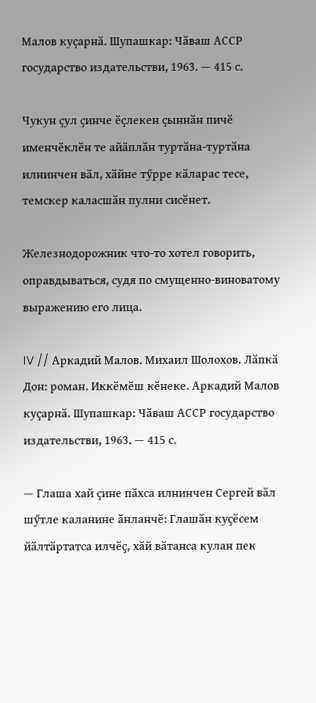Малов куҫарнӑ. Шупашкар: Чӑваш АССР государство издательстви, 1963. — 415 с.

Чукун ҫул ҫинче ӗҫлекен ҫыннӑн пичӗ именчӗклӗн те айӑплӑн туртӑна-туртӑна илнинчен вӑл, хӑйне тӳрре кӑларас тесе, темскер каласшӑн пулни сисӗнет.

Железнодорожник что-то хотел говорить, оправдываться, судя по смущенно-виноватому выражению его лица.

IV // Аркадий Малов. Михаил Шолохов. Лӑпкӑ Дон: роман. Иккӗмӗш кӗнеке. Аркадий Малов куҫарнӑ. Шупашкар: Чӑваш АССР государство издательстви, 1963. — 415 с.

— Глаша хай ҫине пӑхса илнинчен Сергей вӑл шӳтле каланине ӑнланчӗ: Глашӑн куҫӗсем йӑлтӑртатса илчӗҫ, хӑй вӑтанса кулан пек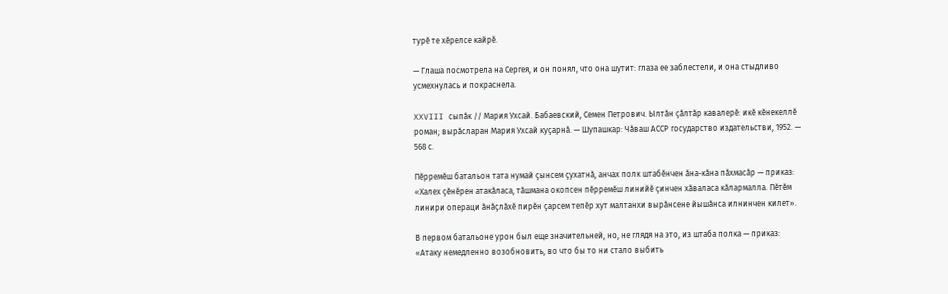турӗ те хӗрелсе кайрӗ.

— Глаша посмотрела на Сергея, и он понял, что она шутит: глаза ее заблестели, и она стыдливо усмехнулась и покраснела.

XXVIII сыпӑк // Мария Ухсай. Бабаевский, Семен Петрович. Ылтӑн ҫӑлтӑр кавалерӗ: икӗ кӗнекеллӗ роман; вырӑсларан Мария Ухсай куҫарнӑ. — Шупашкар: Чӑваш АССР государство издательстви, 1952. — 568 с.

Пӗрремӗш батальон тата нумай ҫынсем ҫухатнӑ, анчах полк штабӗнчен ӑна-кӑна пӑхмасӑр — приказ: «Халех ҫӗнӗрен атакӑласа, тӑшмана окопсен пӗрремӗш линийӗ ҫинчен хӑваласа кӑлармалла. Пӗтӗм линири операци ӑнӑҫлӑхӗ пирӗн ҫарсем тепӗр хут малтанхи вырӑнсене йышӑнса илнинчен килет».

В первом батальоне урон был еще значительней, но, не глядя на это, из штаба полка — приказ: «Атаку немедленно возобновить, во что бы то ни стало выбить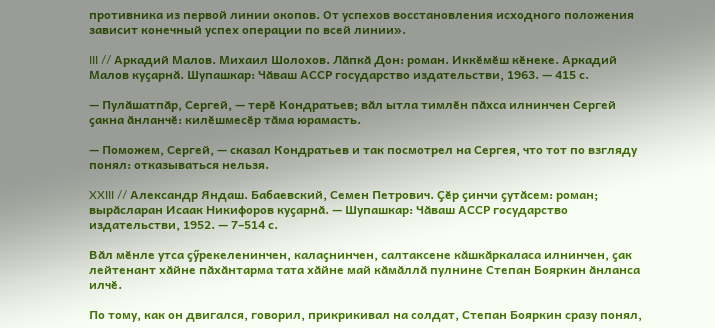противника из первой линии окопов. От успехов восстановления исходного положения зависит конечный успех операции по всей линии».

III // Аркадий Малов. Михаил Шолохов. Лӑпкӑ Дон: роман. Иккӗмӗш кӗнеке. Аркадий Малов куҫарнӑ. Шупашкар: Чӑваш АССР государство издательстви, 1963. — 415 с.

— Пулӑшатпӑр, Сергей, — терӗ Кондратьев; вӑл ытла тимлӗн пӑхса илнинчен Сергей ҫакна ӑнланчӗ: килӗшмесӗр тӑма юрамасть.

— Поможем, Сергей, — сказал Кондратьев и так посмотрел на Сергея, что тот по взгляду понял: отказываться нельзя.

XXIII // Александр Яндаш. Бабаевский, Семен Петрович. Ҫӗр ҫинчи ҫутӑсем: роман; вырӑсларан Исаак Никифоров куҫарнӑ. — Шупашкар: Чӑваш АССР государство издательстви, 1952. — 7–514 с.

Вӑл мӗнле утса ҫӳрекеленинчен, калаҫнинчен, салтаксене кӑшкӑркаласа илнинчен, ҫак лейтенант хӑйне пӑхӑнтарма тата хӑйне май кӑмӑллӑ пулнине Степан Бояркин ӑнланса илчӗ.

По тому, как он двигался, говорил, прикрикивал на солдат, Степан Бояркин сразу понял,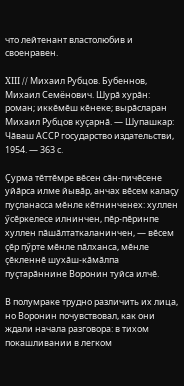что лейтенант властолюбив и своенравен.

XIII // Михаил Рубцов. Бубеннов, Михаил Семёнович. Шурӑ хурӑн: роман; иккӗмӗш кӗнеке; вырӑсларан Михаил Рубцов куҫарнӑ. — Шупашкар: Чӑваш АССР государство издательстви, 1954. — 363 с.

Ҫурма тӗттӗмре вӗсен сӑн-пичӗсене уйӑрса илме йывӑр, анчах вӗсем калаҫу пуҫланасса мӗнле кӗтнинченех: хуллен ӳсӗркелесе илнинчен, пӗр-пӗринпе хуллен пӑшӑлтаткаланинчен, — вӗсем ҫӗр пӳрте мӗнле пӑлханса, мӗнле ҫӗкленнӗ шухӑш-кӑмӑлпа пуҫтарӑннине Воронин туйса илчӗ.

В полумраке трудно различить их лица, но Воронин почувствовал, как они ждали начала разговора: в тихом покашливании в легком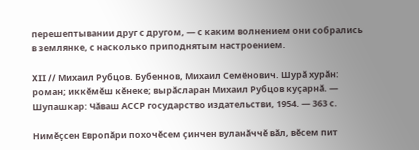перешептывании друг с другом, — с каким волнением они собрались в землянке, с насколько приподнятым настроением.

XII // Михаил Рубцов. Бубеннов, Михаил Семёнович. Шурӑ хурӑн: роман; иккӗмӗш кӗнеке; вырӑсларан Михаил Рубцов куҫарнӑ. — Шупашкар: Чӑваш АССР государство издательстви, 1954. — 363 с.

Нимӗҫсен Европӑри похочӗсем ҫинчен вуланӑччӗ вӑл, вӗсем пит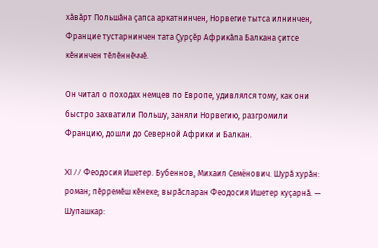хӑвӑрт Польшӑна ҫапса аркатнинчен, Норвегие тытса илнинчен, Францие тустарнинчен тата Ҫурҫӗр Африкӑпа Балкана ҫитсе кӗнинчен тӗлӗннӗччӗ.

Он читал о походах немцев по Европе, удивлялся тому, как они быстро захватили Польшу, заняли Норвегию, разгромили Францию, дошли до Северной Африки и Балкан.

XI // Феодосия Ишетер. Бубеннов, Михаил Семёнович. Шурӑ хурӑн: роман; пӗрремӗш кӗнеке; вырӑсларан Феодосия Ишетер куҫарнӑ. — Шупашкар: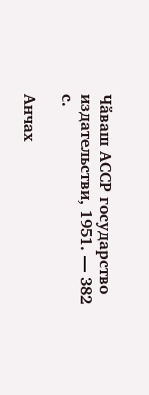Чӑваш АССР государство издательстви, 1951. — 382 с.

Анчах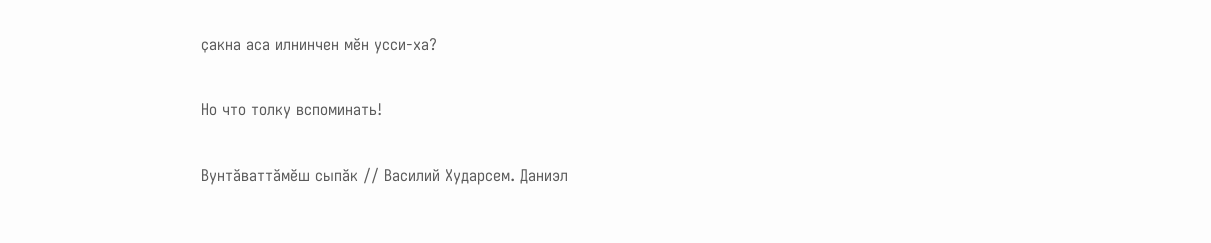ҫакна аса илнинчен мӗн усси-ха?

Но что толку вспоминать!

Вунтӑваттӑмӗш сыпӑк // Василий Хударсем. Даниэл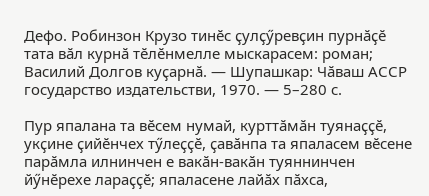Дефо. Робинзон Крузо тинӗс ҫулҫӳревҫин пурнӑҫӗ тата вӑл курнӑ тӗлӗнмелле мыскарасем: роман; Василий Долгов куҫарнӑ. — Шупашкар: Чӑваш АССР государство издательстви, 1970. — 5–280 с.

Пур япалана та вӗсем нумай, курттӑмӑн туянаҫҫӗ, укҫине ҫийӗнчех тӳлеҫҫӗ, ҫавӑнпа та япаласем вӗсене парӑмла илнинчен е вакӑн-вакӑн туяннинчен йӳнӗрехе лараҫҫӗ; япаласене лайӑх пӑхса,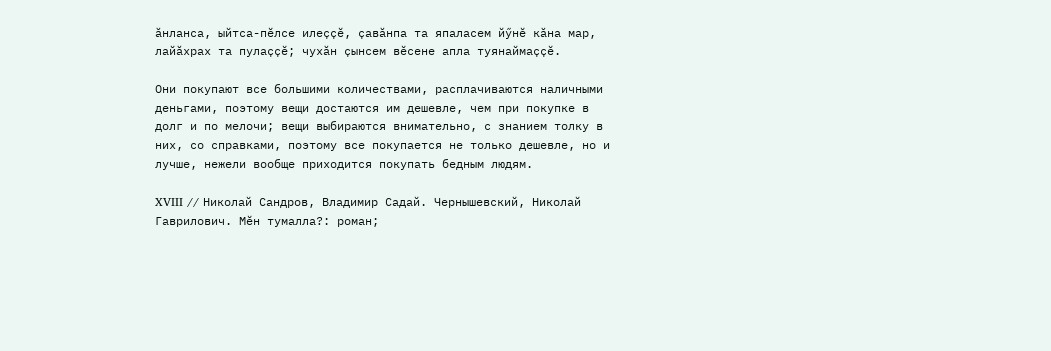ӑнланса, ыйтса-пӗлсе илеҫҫӗ, ҫавӑнпа та япаласем йӳнӗ кӑна мар, лайӑхрах та пулаҫҫӗ; чухӑн ҫынсем вӗсене апла туянаймаҫҫӗ.

Они покупают все большими количествами, расплачиваются наличными деньгами, поэтому вещи достаются им дешевле, чем при покупке в долг и по мелочи; вещи выбираются внимательно, с знанием толку в них, со справками, поэтому все покупается не только дешевле, но и лучше, нежели вообще приходится покупать бедным людям.

XVIII // Николай Сандров, Владимир Садай. Чернышевский, Николай Гаврилович. Мӗн тумалла?: роман;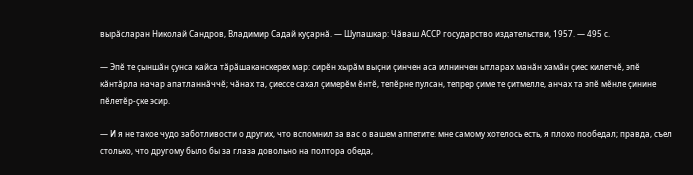вырӑсларан Николай Сандров, Владимир Садай куҫарнӑ. — Шупашкар: Чӑваш АССР государство издательстви, 1957. — 495 с.

— Эпӗ те ҫыншӑн ҫунса кайса тӑрӑшаканскерех мар: сирӗн хырӑм выҫни ҫинчен аса илнинчен ытларах манӑн хамӑн ҫиес килетчӗ, эпӗ кӑнтӑрла начар апатланнӑччӗ; чӑнах та, ҫиессе сахал ҫимерӗм ӗнтӗ, тепӗрне пулсан, тепрер ҫиме те ҫитмелле, анчах та эпӗ мӗнле ҫинине пӗлетӗр-ҫке эсир.

— И я не такое чудо заботливости о других, что вспомнил за вас о вашем аппетите: мне самому хотелось есть, я плохо пообедал; правда, съел столько, что другому было бы за глаза довольно на полтора обеда,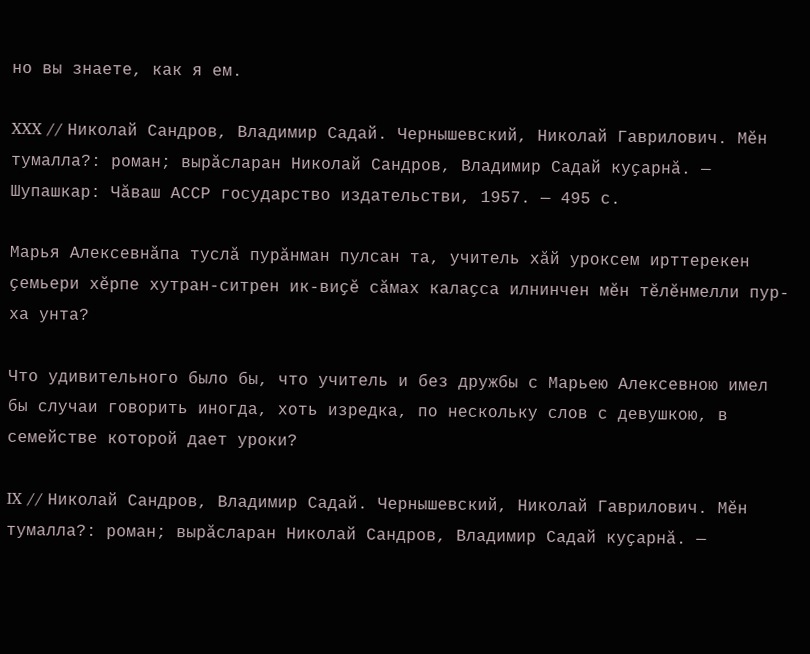но вы знаете, как я ем.

XXX // Николай Сандров, Владимир Садай. Чернышевский, Николай Гаврилович. Мӗн тумалла?: роман; вырӑсларан Николай Сандров, Владимир Садай куҫарнӑ. — Шупашкар: Чӑваш АССР государство издательстви, 1957. — 495 с.

Марья Алексевнӑпа туслӑ пурӑнман пулсан та, учитель хӑй уроксем ирттерекен ҫемьери хӗрпе хутран-ситрен ик-виҫӗ сӑмах калаҫса илнинчен мӗн тӗлӗнмелли пур-ха унта?

Что удивительного было бы, что учитель и без дружбы с Марьею Алексевною имел бы случаи говорить иногда, хоть изредка, по нескольку слов с девушкою, в семействе которой дает уроки?

IX // Николай Сандров, Владимир Садай. Чернышевский, Николай Гаврилович. Мӗн тумалла?: роман; вырӑсларан Николай Сандров, Владимир Садай куҫарнӑ. —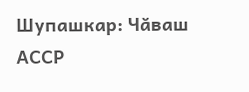Шупашкар: Чӑваш АССР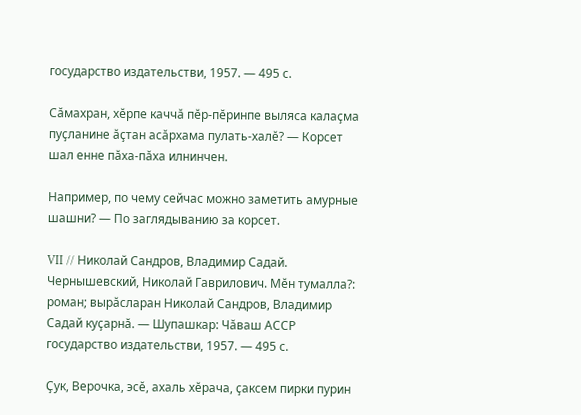государство издательстви, 1957. — 495 с.

Сӑмахран, хӗрпе каччӑ пӗр-пӗринпе выляса калаҫма пуҫланине ӑҫтан асӑрхама пулать-халӗ? — Корсет шал енне пӑха-пӑха илнинчен.

Например, по чему сейчас можно заметить амурные шашни? — По заглядыванию за корсет.

VII // Николай Сандров, Владимир Садай. Чернышевский, Николай Гаврилович. Мӗн тумалла?: роман; вырӑсларан Николай Сандров, Владимир Садай куҫарнӑ. — Шупашкар: Чӑваш АССР государство издательстви, 1957. — 495 с.

Ҫук, Верочка, эсӗ, ахаль хӗрача, ҫаксем пирки пурин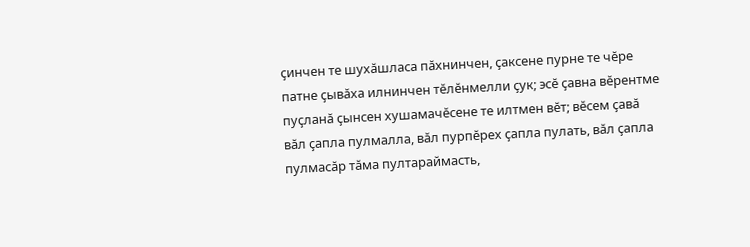ҫинчен те шухӑшласа пӑхнинчен, ҫаксене пурне те чӗре патне ҫывӑха илнинчен тӗлӗнмелли ҫук; эсӗ ҫавна вӗрентме пуҫланӑ ҫынсен хушамачӗсене те илтмен вӗт; вӗсем ҫавӑ вӑл ҫапла пулмалла, вӑл пурпӗрех ҫапла пулать, вӑл ҫапла пулмасӑр тӑма пултараймасть,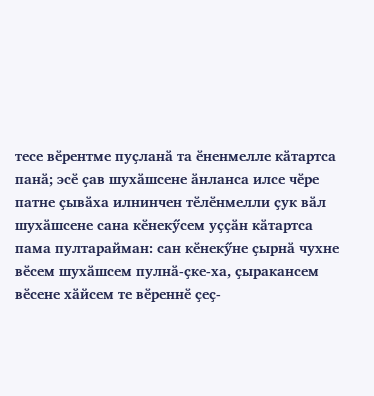тесе вӗрентме пуҫланӑ та ӗненмелле кӑтартса панӑ; эсӗ ҫав шухӑшсене ӑнланса илсе чӗре патне ҫывӑха илнинчен тӗлӗнмелли ҫук вӑл шухӑшсене сана кӗнекӳсем уҫҫӑн кӑтартса пама пултарайман: сан кӗнекӳне ҫырнӑ чухне вӗсем шухӑшсем пулнӑ-ҫке-ха, ҫыракансем вӗсене хӑйсем те вӗреннӗ ҫеҫ-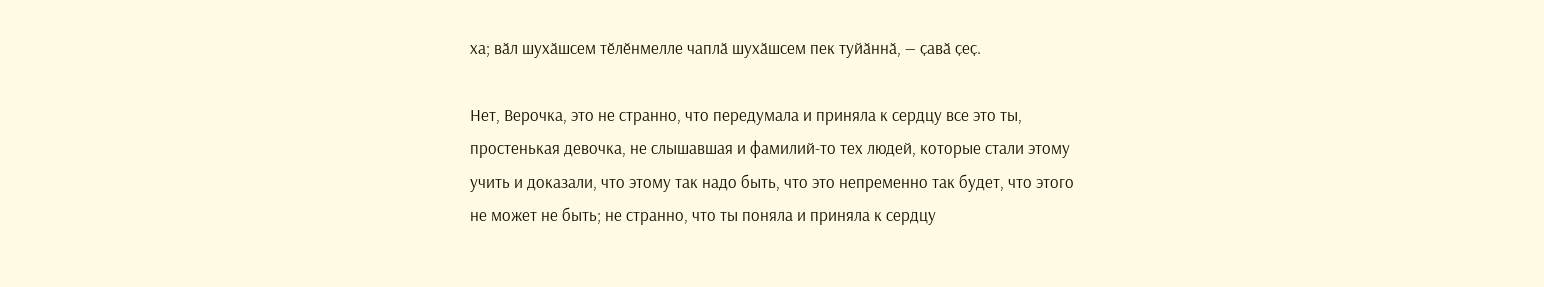ха; вӑл шухӑшсем тӗлӗнмелле чаплӑ шухӑшсем пек туйӑннӑ, — ҫавӑ ҫеҫ.

Нет, Верочка, это не странно, что передумала и приняла к сердцу все это ты, простенькая девочка, не слышавшая и фамилий-то тех людей, которые стали этому учить и доказали, что этому так надо быть, что это непременно так будет, что этого не может не быть; не странно, что ты поняла и приняла к сердцу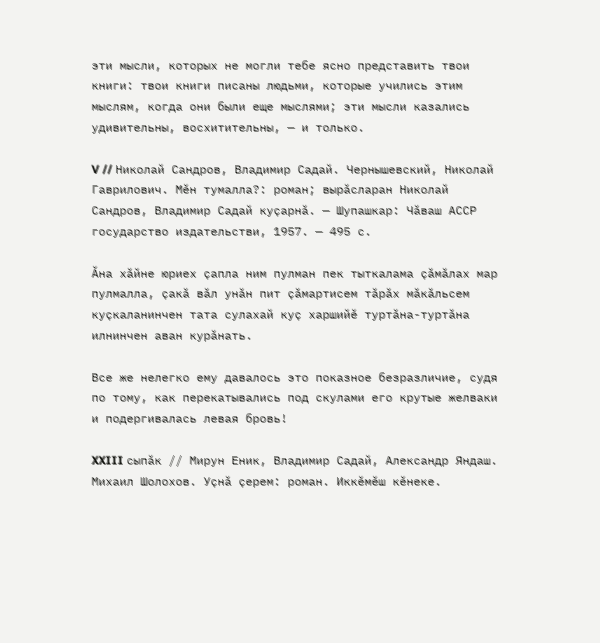эти мысли, которых не могли тебе ясно представить твои книги: твои книги писаны людьми, которые учились этим мыслям, когда они были еще мыслями; эти мысли казались удивительны, восхитительны, — и только.

V // Николай Сандров, Владимир Садай. Чернышевский, Николай Гаврилович. Мӗн тумалла?: роман; вырӑсларан Николай Сандров, Владимир Садай куҫарнӑ. — Шупашкар: Чӑваш АССР государство издательстви, 1957. — 495 с.

Ӑна хӑйне юриех ҫапла ним пулман пек тыткалама ҫӑмӑлах мар пулмалла, ҫакӑ вӑл унӑн пит ҫӑмартисем тӑрӑх мӑкӑльсем куҫкаланинчен тата сулахай куҫ харшийӗ туртӑна-туртӑна илнинчен аван курӑнать.

Все же нелегко ему давалось это показное безразличие, судя по тому, как перекатывались под скулами его крутые желваки и подергивалась левая бровь!

XXIII сыпӑк // Мирун Еник, Владимир Садай, Александр Яндаш. Михаил Шолохов. Уҫнӑ ҫерем: роман. Иккӗмӗш кӗнеке.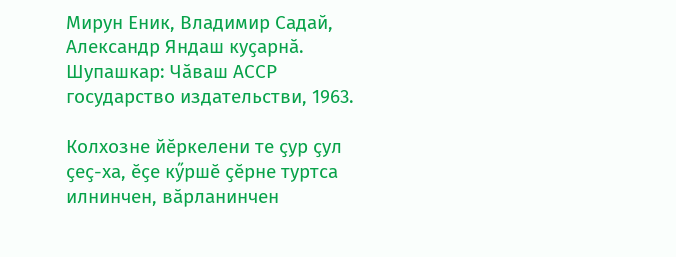Мирун Еник, Владимир Садай, Александр Яндаш куҫарнӑ. Шупашкар: Чӑваш АССР государство издательстви, 1963.

Колхозне йӗркелени те ҫур ҫул ҫеҫ-ха, ӗҫе кӳршӗ ҫӗрне туртса илнинчен, вӑрланинчен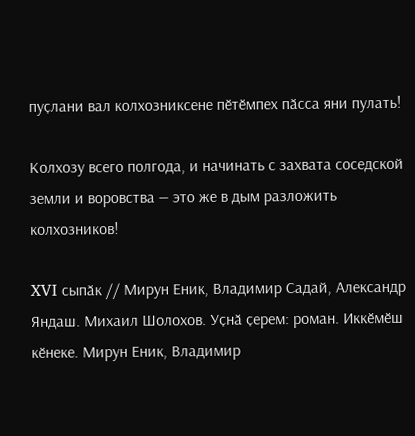пуҫлани вал колхозниксене пӗтӗмпех пӑсса яни пулать!

Колхозу всего полгода, и начинать с захвата соседской земли и воровства — это же в дым разложить колхозников!

XVI сыпӑк // Мирун Еник, Владимир Садай, Александр Яндаш. Михаил Шолохов. Уҫнӑ ҫерем: роман. Иккӗмӗш кӗнеке. Мирун Еник, Владимир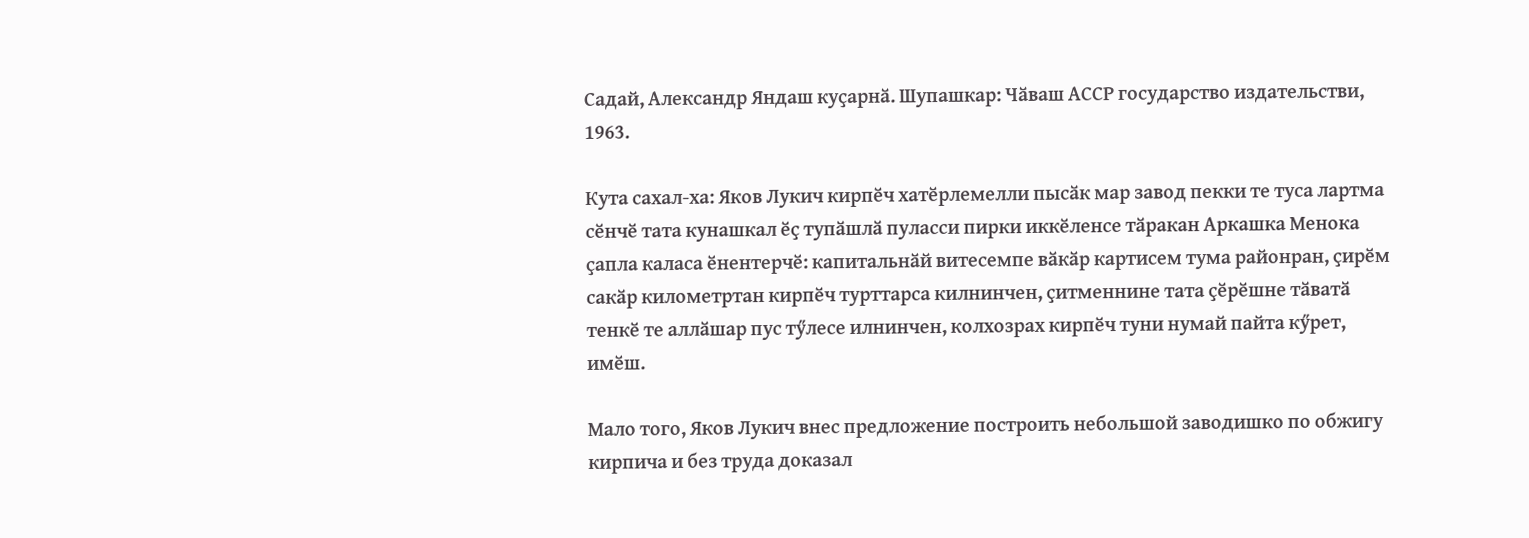Садай, Александр Яндаш куҫарнӑ. Шупашкар: Чӑваш АССР государство издательстви, 1963.

Кута сахал-ха: Яков Лукич кирпӗч хатӗрлемелли пысӑк мар завод пекки те туса лартма сӗнчӗ тата кунашкал ӗҫ тупӑшлӑ пуласси пирки иккӗленсе тӑракан Аркашка Менока ҫапла каласа ӗнентерчӗ: капитальнӑй витесемпе вӑкӑр картисем тума районран, ҫирӗм сакӑр километртан кирпӗч турттарса килнинчен, ҫитменнине тата ҫӗрӗшне тӑватӑ тенкӗ те аллӑшар пус тӳлесе илнинчен, колхозрах кирпӗч туни нумай пайта кӳрет, имӗш.

Мало того, Яков Лукич внес предложение построить небольшой заводишко по обжигу кирпича и без труда доказал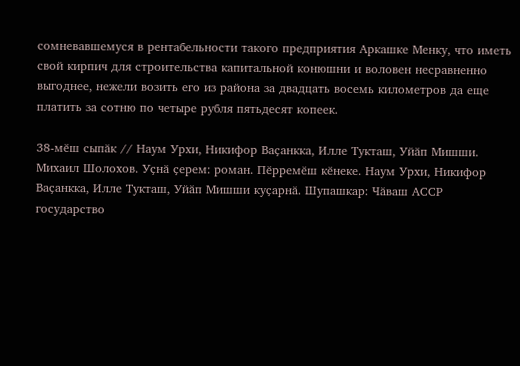сомневавшемуся в рентабельности такого предприятия Аркашке Менку, что иметь свой кирпич для строительства капитальной конюшни и воловен несравненно выгоднее, нежели возить его из района за двадцать восемь километров да еще платить за сотню по четыре рубля пятьдесят копеек.

38-мӗш сыпӑк // Наум Урхи, Никифор Ваҫанкка, Илле Тукташ, Уйӑп Мишши. Михаил Шолохов. Уҫнӑ ҫерем: роман. Пӗрремӗш кӗнеке. Наум Урхи, Никифор Ваҫанкка, Илле Тукташ, Уйӑп Мишши куҫарнӑ. Шупашкар: Чӑваш АССР государство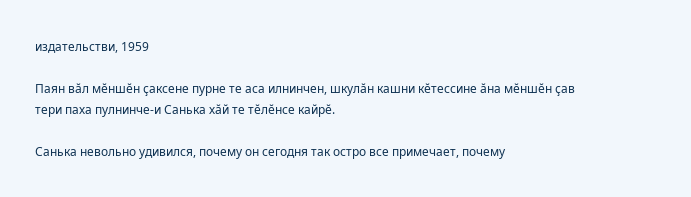издательстви, 1959

Паян вӑл мӗншӗн ҫаксене пурне те аса илнинчен, шкулӑн кашни кӗтессине ӑна мӗншӗн ҫав тери паха пулнинче-и Санька хӑй те тӗлӗнсе кайрӗ.

Санька невольно удивился, почему он сегодня так остро все примечает, почему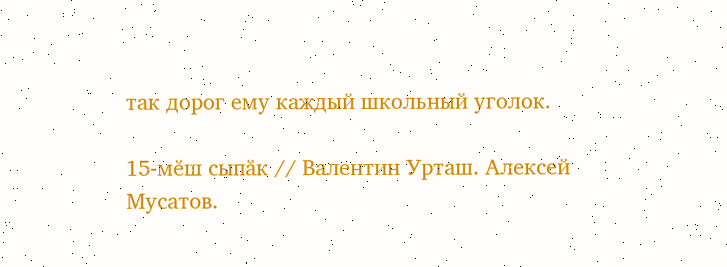так дорог ему каждый школьный уголок.

15-мӗш сыпӑк // Валентин Урташ. Алексей Мусатов.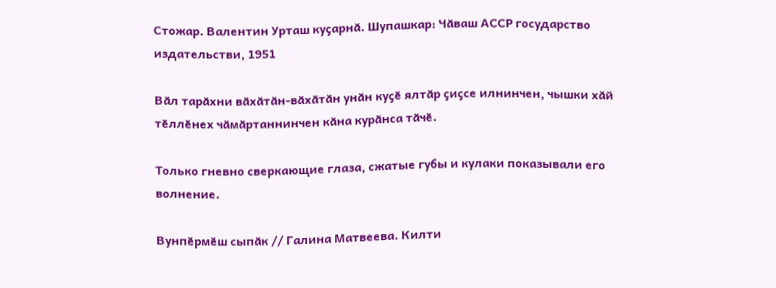Стожар. Валентин Урташ куҫарнӑ. Шупашкар: Чӑваш АССР государство издательстви, 1951

Вӑл тарӑхни вӑхӑтӑн-вӑхӑтӑн унӑн куҫӗ ялтӑр ҫиҫсе илнинчен, чышки хӑй тӗллӗнех чӑмӑртаннинчен кӑна курӑнса тӑчӗ.

Только гневно сверкающие глаза, сжатые губы и кулаки показывали его волнение.

Вунпӗрмӗш сыпӑк // Галина Матвеева. Килти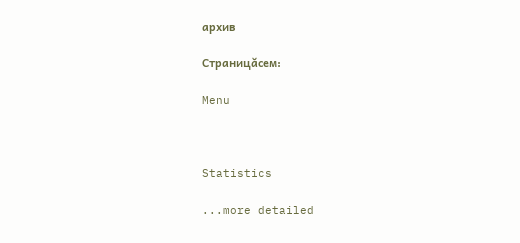архив

Страницăсем:

Menu



Statistics

...more detailed